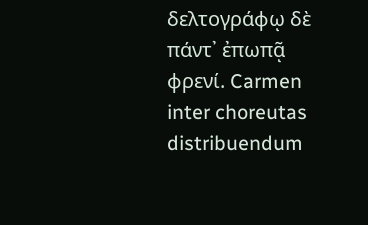δελτογράφῳ δὲ πάντ᾽ ἐπωπᾷ φρενί. Carmen inter choreutas distribuendum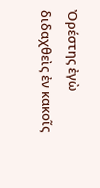Ὀρέστης ἐγὼ διδαχθεὶς ἐν κακοῖς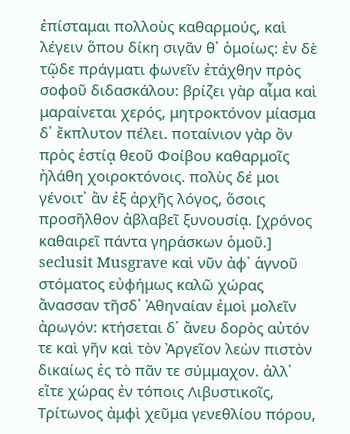ἐπίσταμαι πολλοὺς καθαρμούς, καὶ λέγειν ὅπου δίκη σιγᾶν θ᾽ ὁμοίως: ἐν δὲ τῷδε πράγματι φωνεῖν ἐτάχθην πρὸς σοφοῦ διδασκάλου: βρίζει γὰρ αἷμα καὶ μαραίνεται χερός, μητροκτόνον μίασμα δ᾽ ἔκπλυτον πέλει. ποταίνιον γὰρ ὂν πρὸς ἑστίᾳ θεοῦ Φοίβου καθαρμοῖς ἠλάθη χοιροκτόνοις. πολὺς δέ μοι γένοιτ᾽ ἂν ἐξ ἀρχῆς λόγος, ὅσοις προσῆλθον ἀβλαβεῖ ξυνουσίᾳ. [χρόνος καθαιρεῖ πάντα γηράσκων ὁμοῦ.] seclusit Musgrave καὶ νῦν ἀφ᾽ ἁγνοῦ στόματος εὐφήμως καλῶ χώρας ἄνασσαν τῆσδ᾽ Ἀθηναίαν ἐμοὶ μολεῖν ἀρωγόν: κτήσεται δ᾽ ἄνευ δορὸς αὐτόν τε καὶ γῆν καὶ τὸν Ἀργεῖον λεὼν πιστὸν δικαίως ἐς τὸ πᾶν τε σύμμαχον. ἀλλ᾽ εἴτε χώρας ἐν τόποις Λιβυστικοῖς, Τρίτωνος ἀμφὶ χεῦμα γενεθλίου πόρου,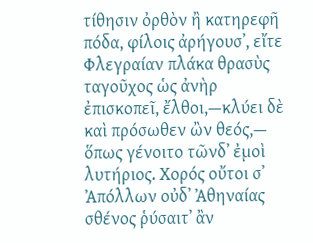τίθησιν ὀρθὸν ἢ κατηρεφῆ πόδα, φίλοις ἀρήγουσ᾽, εἴτε Φλεγραίαν πλάκα θρασὺς ταγοῦχος ὡς ἀνὴρ ἐπισκοπεῖ, ἔλθοι,—κλύει δὲ καὶ πρόσωθεν ὢν θεός,— ὅπως γένοιτο τῶνδ᾽ ἐμοὶ λυτήριος. Χορός οὔτοι σ᾽ Ἀπόλλων οὐδ᾽ Ἀθηναίας σθένος ῥύσαιτ᾽ ἂν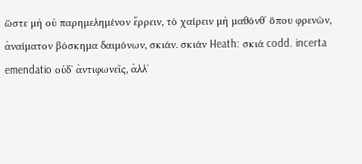ὥστε μὴ οὐ παρημελημένον ἔρρειν, τὸ χαίρειν μὴ μαθόνθ᾽ ὅπου φρενῶν, ἀναίματον βόσκημα δαιμόνων, σκιάν. σκιάν Heath: σκιά codd. incerta emendatio οὐδ᾽ ἀντιφωνεῖς, ἀλλ᾽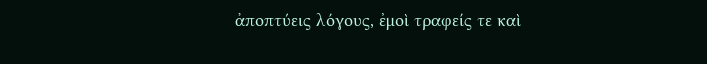ἀποπτύεις λόγους, ἐμοὶ τραφείς τε καὶ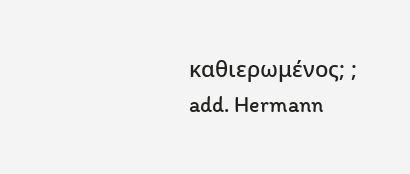καθιερωμένος; ; add. Hermann